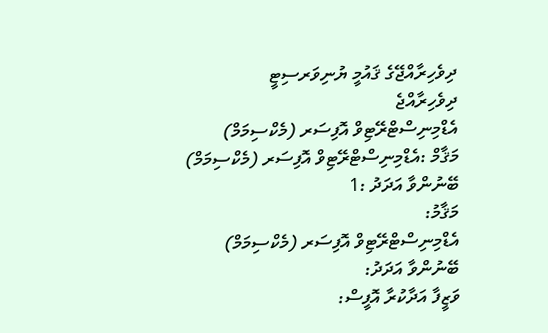ދިވެހިރާއްޖޭގެ ޤައުމީ ޔުނިވަރސިޓީ
ދިވެހިރާއްޖެ
އެޑްމިނިސްޓްރޭޓިވް އޮފިސަރ (މެކްސިމަމް)
މަޤާމް :އެޑްމިނިސްޓްރޭޓިވް އޮފިސަރ (މެކްސިމަމް)
ބޭނުންވާ އަދަދު :1
މަޤާމު:
އެޑްމިނިސްޓްރޭޓިވް އޮފިސަރ (މެކްސިމަމް)
ބޭނުންވާ އަދަދު:
ވަޒީފާ އަދާކުރާ އޮފީސް: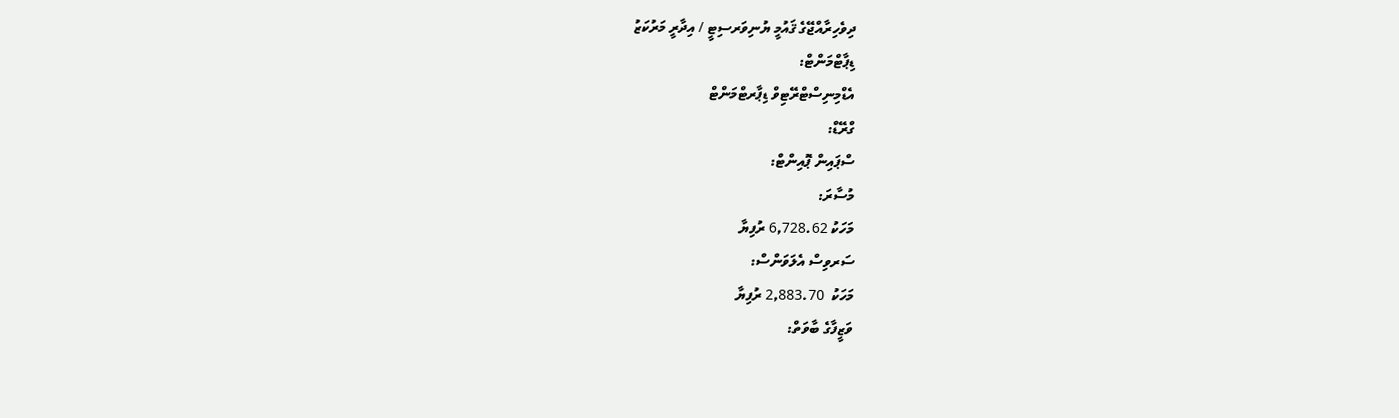ދިވެހިރާއްޖޭގެ ޤައުމީ ޔުނިވަރސިޓީ / އިދާރީ މަރުކަޒު
ޑިޕާޓްމަންޓް:
އެޑްމިނިސްޓްރޭޓިވް ޑިޕާރޓްމަންޓް
ގްރޭޑް:
ސްޕައިން ޕޮއިންޓް:
މުސާރަ:
މަހަކު 6,728.62 ރުފިޔާ
ސަރވިސް އެލަވަންސް:
މަހަކު  2,883.70 ރުފިޔާ
ވަޒީފާގެ ބާވަތް: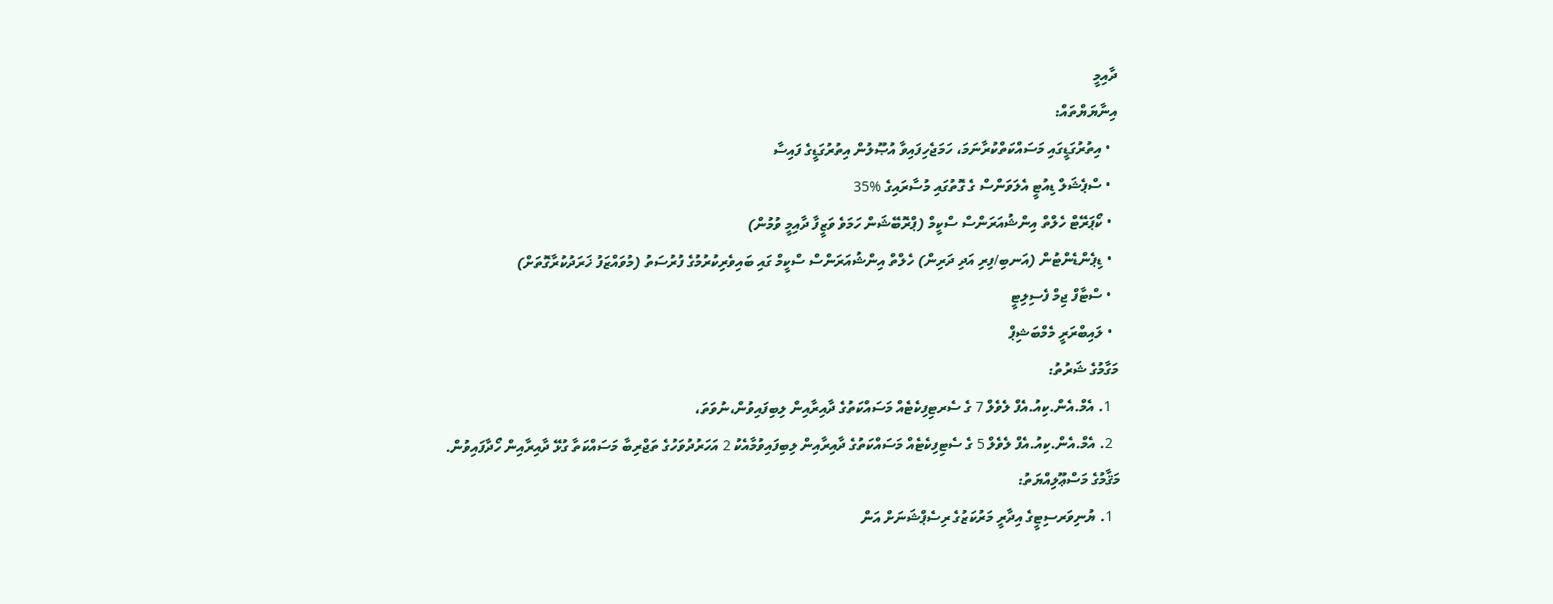ދާއިމީ
އިނާޔަޔްތައް:
  • އިތުރުގަޑީގައި މަސައްކަތްކުރާނަމަ، ހަމަޖެހިފައިވާ އުޞޫލުން އިތުރުގަޑީގެ ފައިސާ
  • ސްޕެޝަލް ޑިއުޓީ އެލަވަންސް ގެ ގޮތުގައި މުސާރައިގެ %35
  • ކޯޕަރޭޓް ހެލްތް އިންޝުއަރަންސް ސްކީމް (ޕްރޮބޭޝަން ހަމަވެ ވަޒީފާ ދާއިމީ ވުމުން)
  • ޑިޕެންޑެންޓުން (އަނބި/ފިރި އަދި ދަރިން) ހެލްތް އިންޝުއަރަންސް ސްކީމް ގައި ބައިވެރިކުރުމުގެ ފުރުސަތު (މުވައްޒަފު ޚަރަދުކުރާގޮތަށް)
  • ސްޓާފް ޖިމް ފެސިލިޓީ
  • ލައިބްރަރީ މެމްބަޝިޕް
މަގާމުގެ ޝަރުތު:
  1. އެމް.އެން.ކިއު.އެފް ލެވެލް 7 ގެ ސެރޓިފިކެޓެއް މަސައްކަތުގެ ދާއިރާއިން ލިބިފައިވުން،ނުވަތަ،
  2. އެމް.އެން.ކިއު.އެފް ލެވެލް 5 ގެ ސެޓިފިކެޓެއް މަސައްކަތުގެ ދާއިރާއިން ލިބިފައިވުމާއެކު 2 އަހަރުދުވަހުގެ ތަޖްރިބާ މަސައްކަތާ ގުޅޭ ދާއިރާއިން ހޯދާފައިވުން.
މަޤާމުގެ މަސްޢޫލިއްޔަތު:
  1. ޔުނިވަރސިޓީގެ އިދާރީ މަރުކަޒުގެ ރިސެޕްޝަނަށް އަން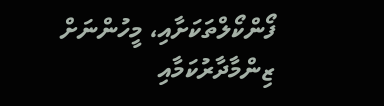ފޯންކޯލްތަކަށާއި، މީހުންނަށް ޒިންމާދާރުކަމާއި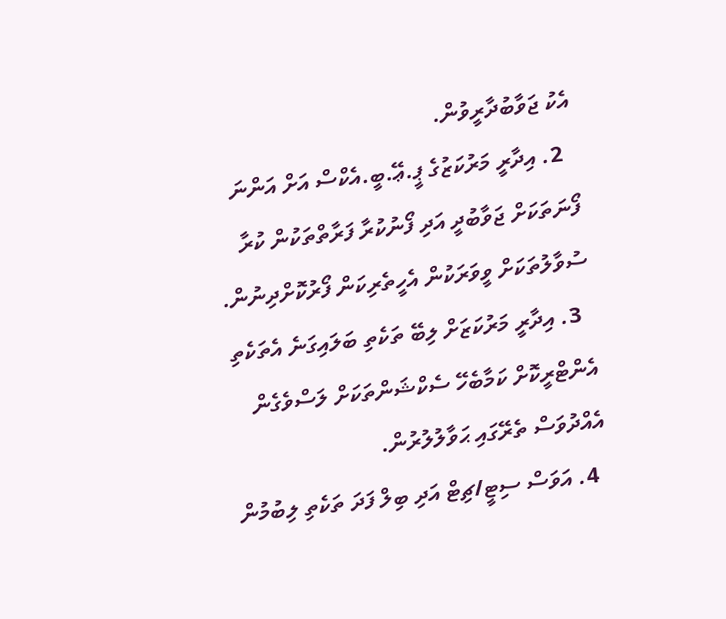އެކު ޖަވާބުދާރީވުން.
  2. އިދާރީ މަރުކަޒުގެ ޕީ.ޢޭ.ބީ.އެކްސް އަށް އަންނަ ފޯނަތަކަށް ޖަވާބުދީ އަދި ފޯނުކުރާ ފަރާތްތަކުން ކުރާ ސުވާލުތަކަށް ވީވަރަކުން އެހީތެރިކަން ފޯރުކޮށްދިނުން.
  3. އިދާރީ މަރުކަޒަށް ލިބޭ ތަކެތި ބަލައިގަނެ އެތަކެތި އެންޓްރީކޮށް ކަމާބެހޭ ސެކްޝަންތަކަށް ލަސްވެގެން އެއްދުވަސް ތެރޭގައި ޙަވާލުލުރުން.
  4. އަވަސް ސިޓީ/ޗިޓް އަދި ބިލް ފަދަ ތަކެތި ލިބުމުން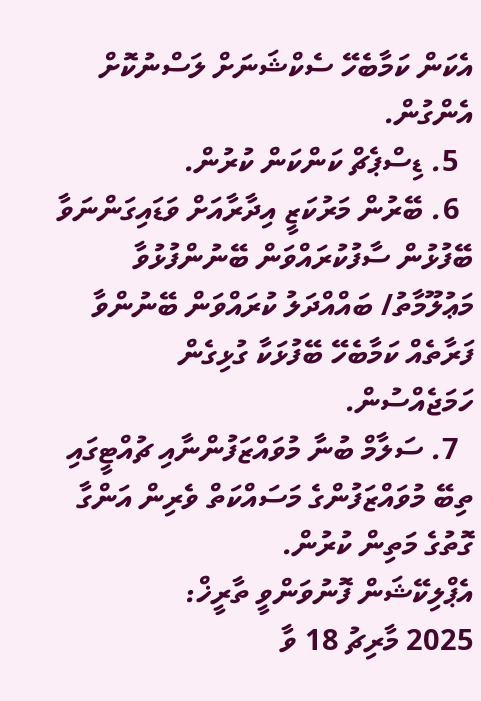އެކަން ކަމާބެހޭ ސެކްޝަނަށް ލަސްނުކޮށް އެންގުން.
  5. ޑިސްޕެޗް ކަންކަން ކުރުން.
  6. ބޭރުން މަރުކަޒީ އިދާރާއަށް ވަޑައިގަންނަވާ ބޭފުޅުން ސާފުކުރައްވަން ބޭނުންފުޅުވާ މަޢުލޫމާތު/ ބައްއްދަލު ކުރައްވަން ބޭނުންވާ ފަރާތެއް ކަމާބެހޭ ބޭފުޅަކާ ގުޅިގެން ހަމަޖެއްސުން.
  7. ސަލާމް ބުނާ މުވައްޒަފުންނާއި ޗުއްޓީގައި ތިބޭ މުވައްޒަފުންގެ މަސައްކަތް ވެރިން އަންގާ ގޮތުގެ މަތިން ކުރުން.
އެޕްލިކޭޝަން ފޮނުވަންވީ ތާރީޚް:
2025 މާރިޗު 18 ވާ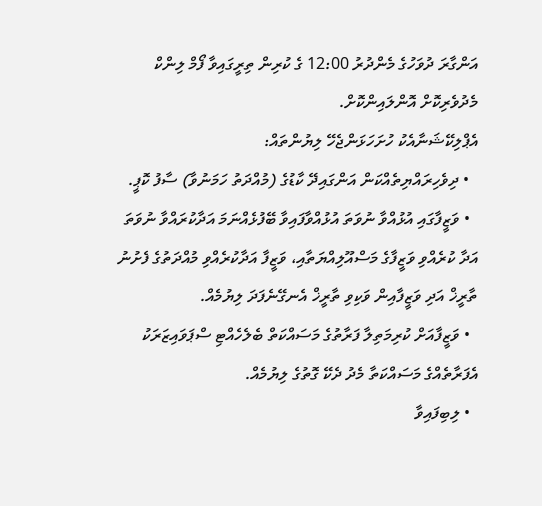އަންގާރަ ދުވަހުގެ މެންދުރު 12:00 ގެ ކުރިން ތިރީގައިވާ ފޯމް ލިންކް މެދުވެރިކޮށް އޮންލައިންކޮށް.
އެޕްލިކޭޝަނާއެކު ހުށަހަޅަންޖެހޭ ލިޔުންތައް:
  • ދިވެހިރައްޔިތެއްކަން އަންގައިދޭ ކާޑުގެ (މުއްދަތު ހަމަނުވާ) ސާފު ކޮޕީ.
  • ވަޒީފާގައި އުޅުއްވާ ނުވަތަ އުޅުއްވާފައިވާ ބޭފުޅެއްނަމަ އަދާކުރައްވާ ނުވަތަ އަދާ ކުރެއްވި ވަޒީފާގެ މަސްއޫލިއްޔަތާއި، ވަޒީފާ އަދާކުރެއްވި މުއްދަތުގެ ފެށުނު ތާރީޚް އަދި ވަޒީފާއިން ވަކިވި ތާރީޚް އެނގޭނެފަދަ ލިޔުމެއް.
  • ވަޒީފާއަށް ކުރިމަތިލާ ފަރާތުގެ މަސައްކަތް ބެލެހެއްޓި ސްޕަވައިޒަރަކު އެފަރާތެއްގެ މަސައްކަތާ މެދު ދެކޭ ގޮތުގެ ލިޔުމެއް.
  • ލިބިފައިވާ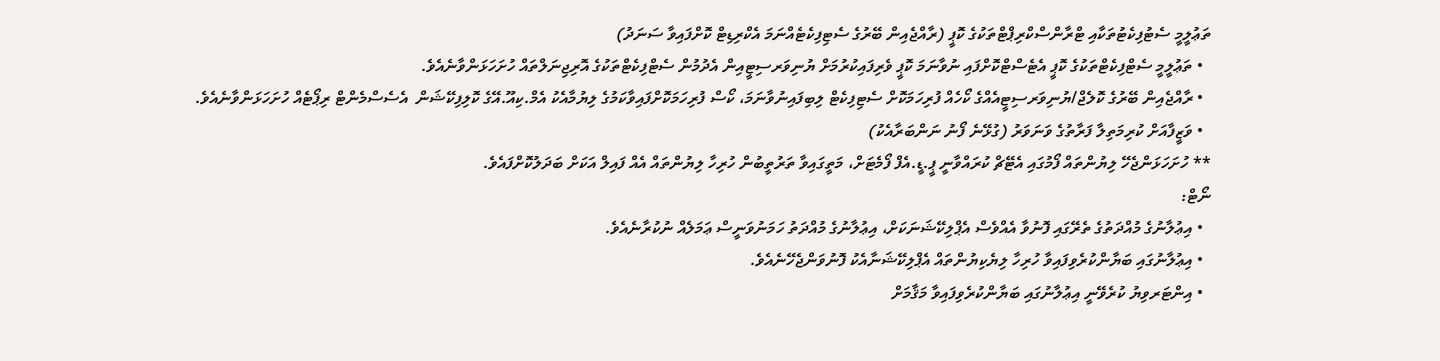ތަޢުލީމީ ސެޓުފިކެޓުތަކާއި ޓްރާންސްކްރިޕްޓްތަކުގެ ކޮޕީ (ރާއްޖެއިން ބޭރުގެ ސެޓިފިކެޓެއްނަމަ އެކްރިޑިޓް ކޮށްފައިވާ ސަނަދު)
  • ތަޢުލީމީ ސެޓްފިކެޓްތަކުގެ ކޮޕީ އެޓެސްޓްކޮށްފައި ނުވާނަމަ ކޮޕީ ވެރިފައިކުރުމަށް ޔުނިވަރސިޓީއިން އެދުމުން ސެޓްފިކެޓްތަކުގެ އޮރިޖިނަލްތައް ހުށަހަޅަންވާނެއެވެ.
  • ރާއްޖެއިން ބޭރުގެ ކޮލެޖް/ޔުނިވަރސިޓީއެއްގެ ކޯހެއް ފުރިހަމަކޮށް ސެޓިފިކެޓް ލިބިފައިނުވާނަމަ، ކޯސް ފުރިހަމަކޮށްފައިވާކަމުގެ ލިޔުމާއެކު އެމް.ކިއޫ.އޭގެ ކޮލިފިކޭޝަން  އެސެސްމެންޓް ރިޕޯޓެއް ހުށަހަޅަންވާނެއެވެ.
  • ވަޒީފާއަށް ކުރިމަތިލާ ފަރާތުގެ ވަނަވަރު (ގުޅޭނެ ފޯނު ނަންބަރާއެކު)
** ހުށަހަޅަންޖެހޭ ލިޔުންތައް ފޯމުގައި އެޓޭޗް ކުރައްވާނީ ޕީ.ޑީ.އެފް ފޯމެޓަށް، މަތީގައިވާ ތަރުތީބުން ހުރިހާ ލިޔުންތައް އެއް ފައިލް އަކަށް ބަދަލުކޮށްފައެވެ.
ނޯޓް:
  • އިޢުލާނުގެ މުއްދަތުގެ ތެރޭގައި ފޮނުވާ އެއްވެސް އެޕްލިކޭޝަނަކަށް، އިޢުލާނުގެ މުއްދަތު ހަމަނުވަނީސް ޢަމަލެއް ނުކުރާނެއެވެ.
  • އިޢުލާނުގައި ބަޔާންކުރެވިފައިވާ ހުރިހާ ލިޔެކިޔުންތައް އެޕްލިކޭޝަނާއެކު ފޮނުވަންޖެހޭނެއެވެ.
  • އިންޓަރވިޔު ކުރެވޭނީ އިޢުލާނުގައި ބަޔާންކުރެވިފައިވާ މަޤާމަށް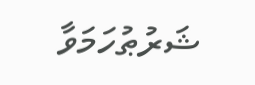ޝަރުޠުހަމަވާ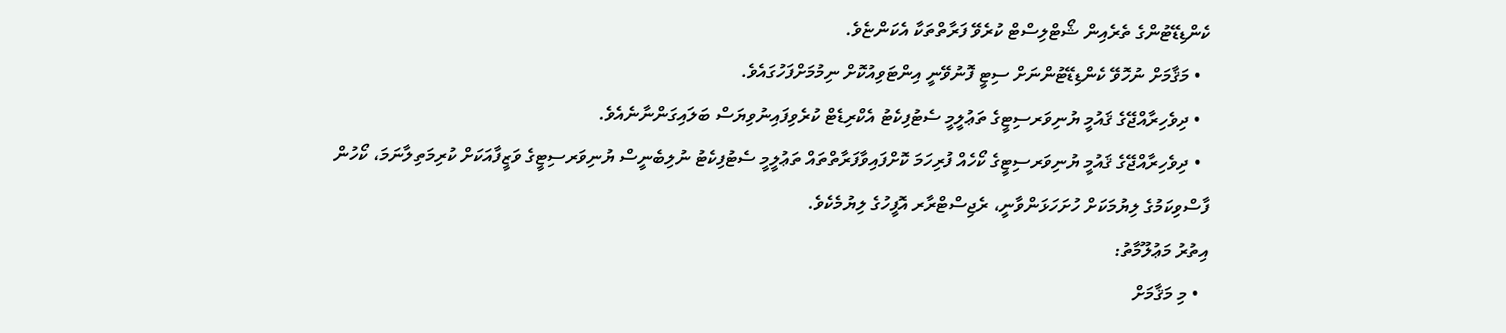ކެންޑިޑޭޓުންގެ ތެރެއިން ޝޯޓްލިސްޓް ކުރެވޭ ފަރާތްތަކާ އެކަންޏެވެ.
  • މަޤާމަށް ނުހޮވޭ ކެންޑިޑޭޓުންނަށް ސިޓީ ފޮނުވޭނީ އިންޓަވިއުކޮށް ނިމުމަށްފަހުގައެވެ.
  • ދިވެހިރާއްޖޭގެ ޤައުމީ ޔުނިވަރސިޓީގެ ތަޢުލީމީ ސެޓުފިކެޓު އެކްރިޑެޓް ކުރެވިފައިނުވިޔަސް ބަލައިގަންނާނެއެވެ.
  • ދިވެހިރާއްޖޭގެ ޤައުމީ ޔުނިވަރސިޓީގެ ކޯހެއް ފުރިހަމަ ކޮށްފައިވާފަރާތްތައް ތަޢުލީމީ ސެޓުފިކެޓު ނުލިބެނީސް ޔުނިވަރސިޓީގެ ވަޒީފާއަކަށް ކުރިމަތިލާނަމަ، ކޯހުން ފާސްވިކަމުގެ ލިޔުމަކަށް ހުށަހަޅަންވާނީ، ރެޖިސްޓްރާރ އޮފީހުގެ ލިޔުމެކެވެ.
އިތުރު މަޢުލޫމާތު:
  • މި މަޤާމަށް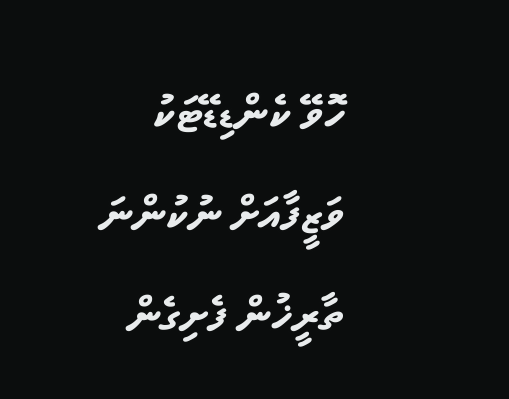ހޮވޭ ކެންޑިޑޭޓަކު ވަޒީފާއަށް ނުކުންނަ ތާރީޚުން ފެށިގެން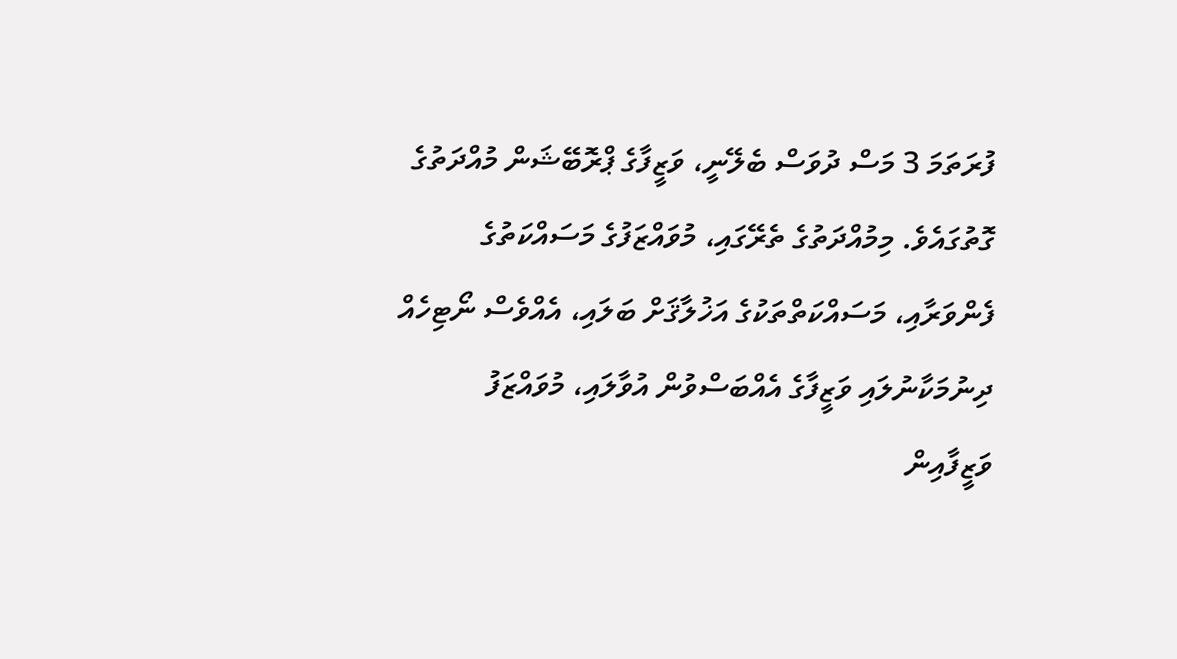ފުރަތަމަ 3 މަސް ދުވަސް ބެލޭނީ، ވަޒީފާގެ ޕްރޮބޭޝަން މުއްދަތުގެ ގޮތުގައެވެ. މިމުއްދަތުގެ ތެރޭގައި، މުވައްޒަފުގެ މަސައްކަތުގެ ފެންވަރާއި، މަސައްކަތްތަކުގެ އަޚުލާޤަށް ބަލައި، އެއްވެސް ނޯޓިހެއް ދިނުމަކާނުލައި ވަޒީފާގެ އެއްބަސްވުން އުވާލައި، މުވައްޒަފު ވަޒީފާއިން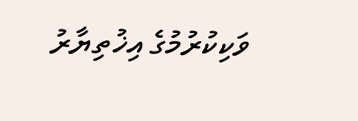ވަކިކުރުމުގެ އިޚުތިޔާރު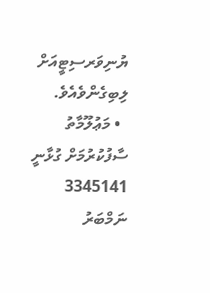ޔުނިވަރސިޓީއަށް ލިބިގެންވެއެވެ.
  • މަޢުލޫމާތު ސާފުކުރުމަށް ގުޅާނީ 3345141 ނަމްބަރު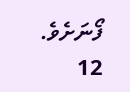ފޯނަށެވެ.
12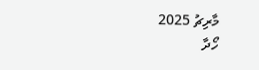މާރިޗު 2025
ހޯދާ